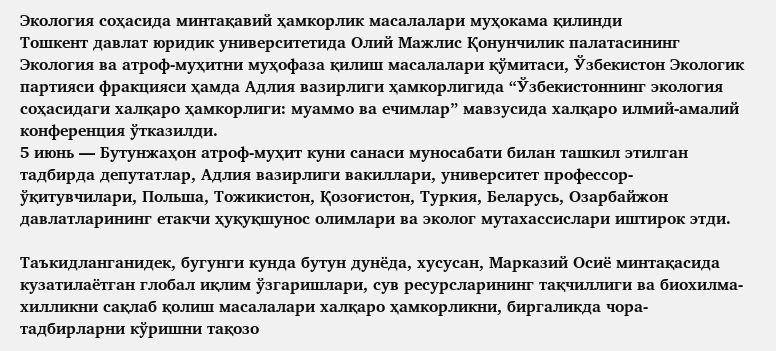Экология соҳасида минтақавий ҳамкорлик масалалари муҳокама қилинди
Тошкент давлат юридик университетида Олий Мажлис Қонунчилик палатасининг Экология ва атроф-муҳитни муҳофаза қилиш масалалари қўмитаси, Ўзбекистон Экологик партияси фракцияси ҳамда Адлия вазирлиги ҳамкорлигида “Ўзбекистоннинг экология соҳасидаги халқаро ҳамкорлиги: муаммо ва ечимлар” мавзусида халқаро илмий-амалий конференция ўтказилди.
5 июнь — Бутунжаҳон атроф-муҳит куни санаси муносабати билан ташкил этилган тадбирда депутатлар, Адлия вазирлиги вакиллари, университет профессор-ўқитувчилари, Польша, Тожикистон, Қозоғистон, Туркия, Беларусь, Озарбайжон давлатларининг етакчи ҳуқуқшунос олимлари ва эколог мутахассислари иштирок этди.

Таъкидланганидек, бугунги кунда бутун дунёда, хусусан, Марказий Осиё минтақасида кузатилаётган глобал иқлим ўзгаришлари, сув ресурсларининг тақчиллиги ва биохилма-хилликни сақлаб қолиш масалалари халқаро ҳамкорликни, биргаликда чора-тадбирларни кўришни тақозо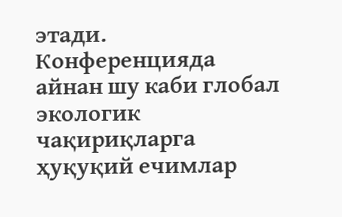этади. Конференцияда айнан шу каби глобал экологик чақириқларга ҳуқуқий ечимлар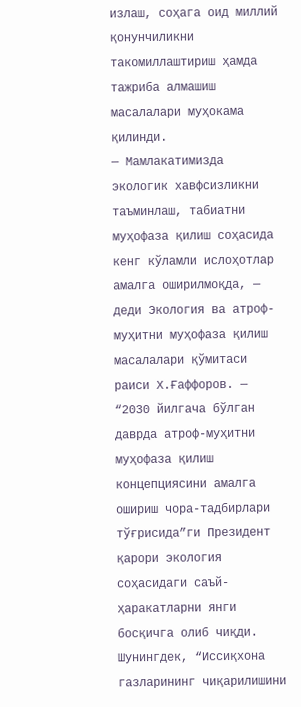излаш, соҳага оид миллий қонунчиликни такомиллаштириш ҳамда тажриба алмашиш масалалари муҳокама қилинди.
— Мамлакатимизда экологик хавфсизликни таъминлаш, табиатни муҳофаза қилиш соҳасида кенг кўламли ислоҳотлар амалга оширилмоқда, — деди Экология ва атроф-муҳитни муҳофаза қилиш масалалари қўмитаси раиси Х.Ғаффоров. — “2030 йилгача бўлган даврда атроф-муҳитни муҳофаза қилиш концепциясини амалга ошириш чора-тадбирлари тўғрисида”ги Президент қарори экология соҳасидаги саъй-ҳаракатларни янги босқичга олиб чиқди. Шунингдек, “Иссиқхона газларининг чиқарилишини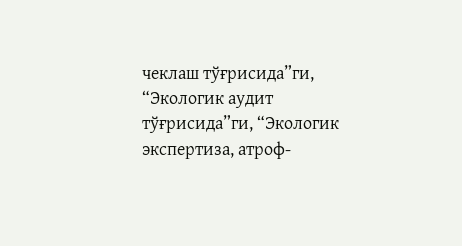чеклаш тўғрисида”ги, “Экологик аудит тўғрисида”ги, “Экологик экспертиза, атроф-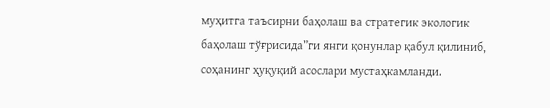муҳитга таъсирни баҳолаш ва стратегик экологик баҳолаш тўғрисида”ги янги қонунлар қабул қилиниб, соҳанинг ҳуқуқий асослари мустаҳкамланди.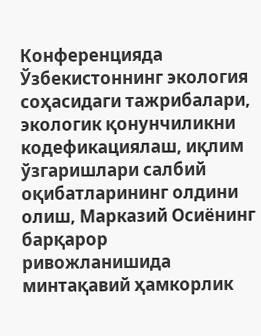Конференцияда Ўзбекистоннинг экология соҳасидаги тажрибалари, экологик қонунчиликни кодефикациялаш, иқлим ўзгаришлари салбий оқибатларининг олдини олиш, Марказий Осиёнинг барқарор ривожланишида минтақавий ҳамкорлик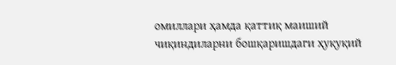омиллари ҳамда қаттиқ маиший чиқиндиларни бошқаришдаги ҳуқуқий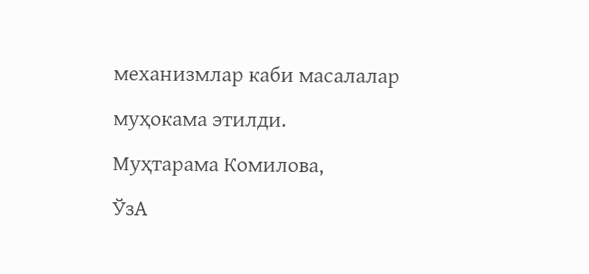механизмлар каби масалалар муҳокама этилди.
Муҳтарама Комилова,
ЎзА